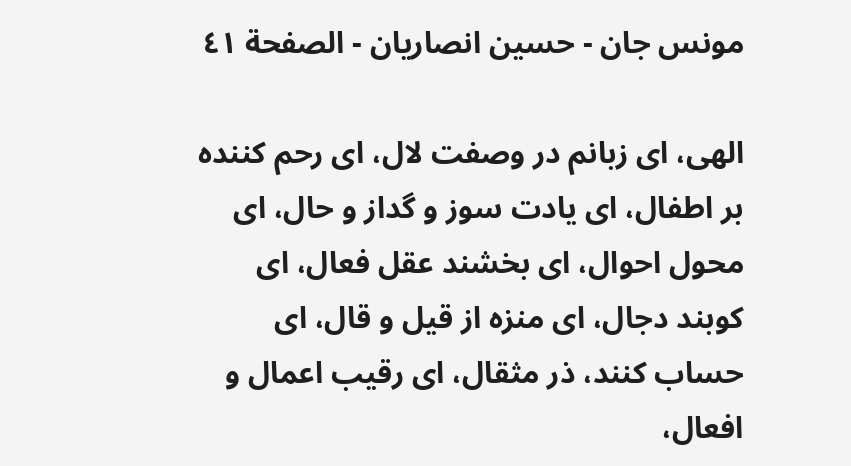مونس جان - حسین انصاریان - الصفحة ٤١

الهى، اى زبانم در وصفت لال، اى رحم كننده بر اطفال، اى يادت سوز و گداز و حال، اى محول احوال، اى بخشند عقل فعال، اى كوبند دجال، اى منزه از قيل و قال، اى حساب كنند، ذر مثقال، اى رقيب اعمال و افعال،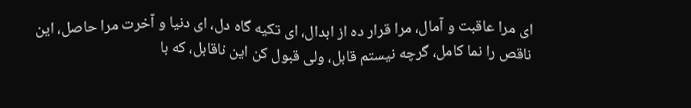اى مرا عاقبت و آمال، مرا قرار ده از ابدال، اى تكيه گاه دل، اى دنيا و آخرت مرا حاصل، اين ناقص را نما كامل، گرچه نيستم قابل، ولى قبول كن اين ناقابل، كه با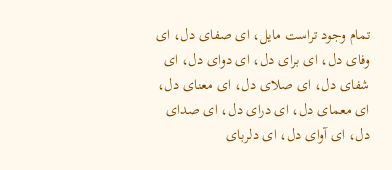تمام وجود تراست مايل، اى صفاى دل، اى وفاى دل، اى براى دل، اى دواى دل، اى شفاى دل، اى صلاى دل، اى معناى دل، اى معماى دل، اى دراى دل، اى صداى دل، اى آواى دل، اى دلرباى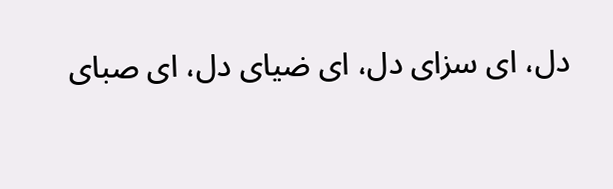دل، اى سزاى دل، اى ضياى دل، اى صباى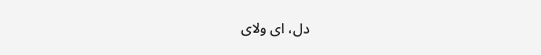دل، اى ولاى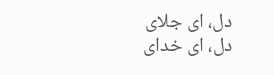دل، اى جلاى دل، اى خداى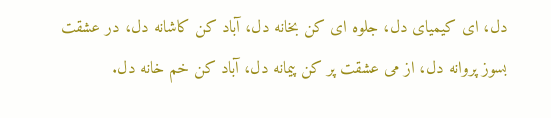دل، اى كيمياى دل، جلوه اى كن بخانه دل، آباد كن كاشانه دل، در عشقت بسوز پروانه دل، از مى عشقت پر كن پيمانه دل، آباد كن خم خانه دل.